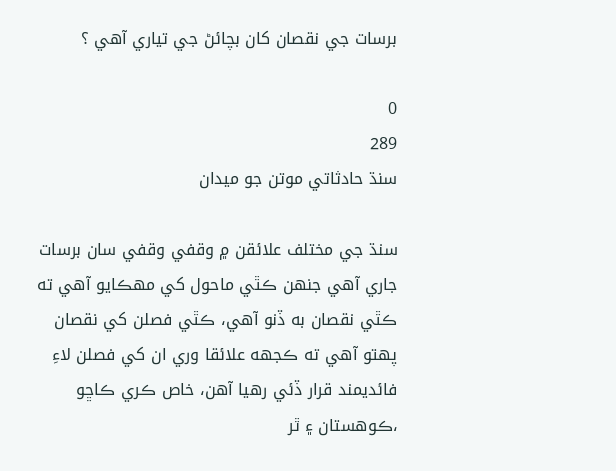برسات جي نقصان کان بچائڻ جي تياري آهي ؟

0
289
سنڌ حادثاتي موتن جو ميدان

سنڌ جي مختلف علائقن ۾ وقفي وقفي سان برسات جاري آهي جنهن ڪٿي ماحول کي مهڪايو آهي ته ڪٿي نقصان به ڏنو آهي، ڪٿي فصلن کي نقصان پهتو آهي ته ڪجهه علائقا وري ان کي فصلن لاءِ فائديمند قرار ڏئي رهيا آهن، خاص ڪري ڪاڇو ،ڪوهستان ۽ ٿر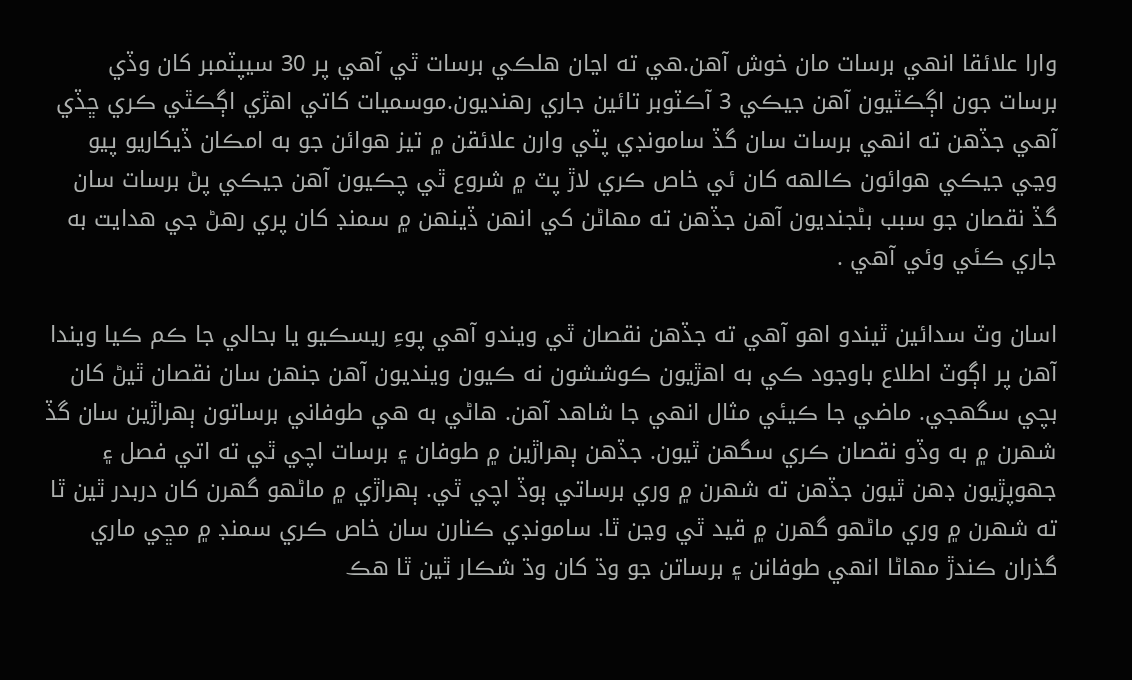وارا علائقا انهي برسات مان خوش آهن.هي ته اڃان هلڪي برسات ٿي آهي پر 30 سيپٽمبر کان وڏي برسات جون اڳڪٿيون آهن جيڪي 3 آڪٽوبر تائين جاري رهنديون.موسميات کاتي اهڙي اڳڪٿي ڪري ڇڏي آهي جڏهن ته انهي برسات سان گڏ سامونڊي پٽي وارن علائقن ۾ تيز هوائن جو به امڪان ڏيکاريو پيو وڃي جيڪي هوائون ڪالهه کان ئي خاص ڪري لاڙ پٽ ۾ شروع ٿي چڪيون آهن جيڪي پڻ برسات سان گڏ نقصان جو سبب بڻجنديون آهن جڏهن ته مهاڻن کي انهن ڏينهن ۾ سمنڊ کان پري رهڻ جي هدايت به جاري ڪئي وئي آهي .

اسان وٽ سدائين ٿيندو اهو آهي ته جڏهن نقصان ٿي ويندو آهي پوءِ ريسڪيو يا بحالي جا ڪم ڪيا ويندا آهن پر اڳوٽ اطلاع باوجود ڪي به اهڙيون ڪوششون نه ڪيون وينديون آهن جنهن سان نقصان ٿيڻ کان بچي سگهجي. ماضي جا ڪيئي مثال انهي جا شاهد آهن. هاڻي به هي طوفاني برساتون ٻهراڙين سان گڏ شهرن ۾ به وڏو نقصان ڪري سگهن ٿيون. جڏهن ٻهراڙين ۾ طوفان ۽ برسات اچي ٿي ته اتي فصل ۽ جهوپڙيون ڊهن ٿيون جڏهن ته شهرن ۾ وري برساتي ٻوڏ اچي ٿي. ٻهراڙي ۾ ماڻهو گهرن کان دربدر ٿين ٿا ته شهرن ۾ وري ماڻهو گهرن ۾ قيد ٿي وڃن ٿا. سامونڊي ڪنارن سان خاص ڪري سمنڊ ۾ مڇي ماري گذران ڪندڙ مهاڻا انهي طوفانن ۽ برساتن جو وڌ کان وڌ شڪار ٿين ٿا هڪ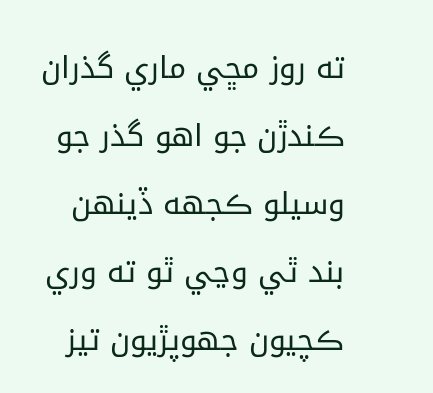ته روز مڇي ماري گذران ڪندڙن جو اهو گذر جو وسيلو ڪجهه ڏينهن  بند ٿي وڃي ٿو ته وري ڪچيون جهوپڙيون تيز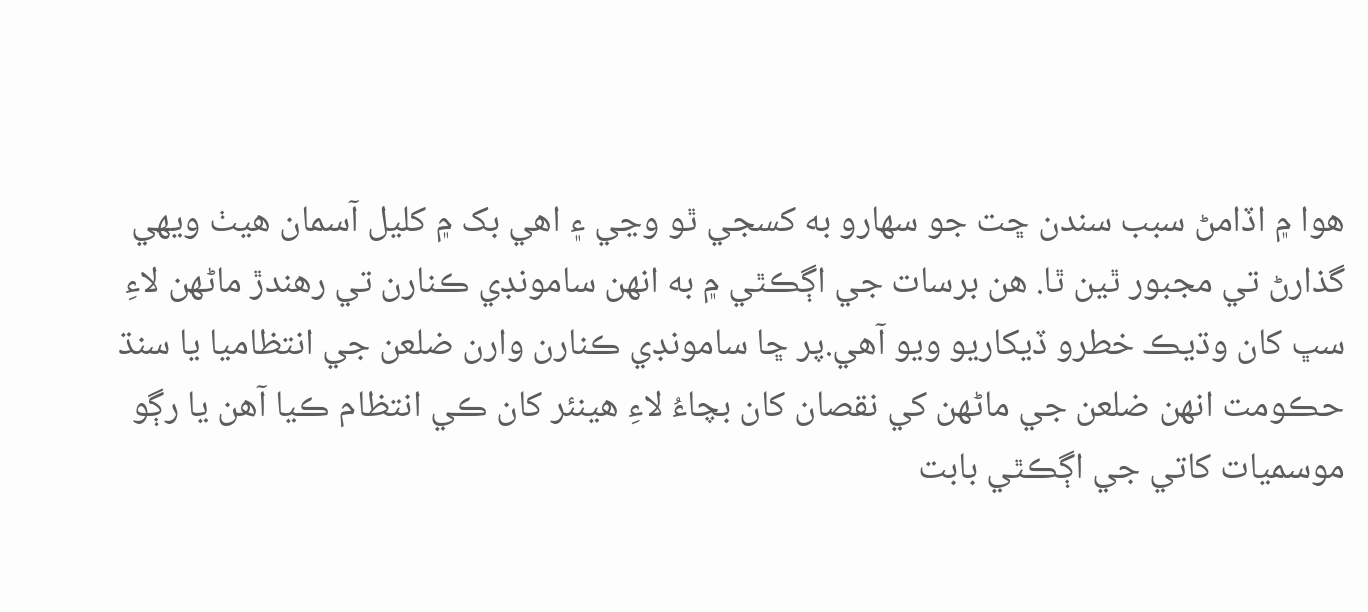هوا ۾ اڏامڻ سبب سندن ڇت جو سهارو به کسجي ٿو وڃي ۽ اهي بک ۾ کليل آسمان هيٺ ويهي گذارڻ تي مجبور ٿين ٿا. هن برسات جي اڳڪٿي ۾ به انهن سامونڊي ڪنارن تي رهندڙ ماڻهن لاءِ سڀ کان وڌيڪ خطرو ڏيکاريو ويو آهي.پر ڇا سامونڊي ڪنارن وارن ضلعن جي انتظاميا يا سنڌ حڪومت انهن ضلعن جي ماڻهن کي نقصان کان بچاءُ لاءِ هينئر کان ڪي انتظام ڪيا آهن يا رڳو موسميات کاتي جي اڳڪٿي بابت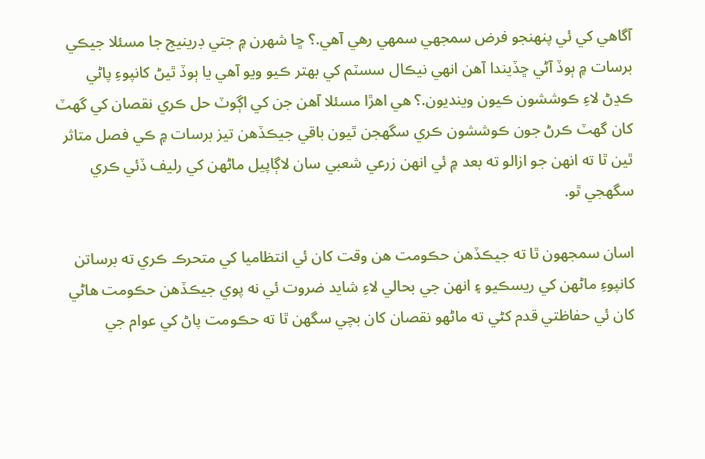آگاهي کي ئي پنهنجو فرض سمجهي سمهي رهي آهي.؟ ڇا شهرن ۾ جتي ڊرينيج جا مسئلا جيڪي برسات ۾ ٻوڏ آڻي ڇڏيندا آهن انهي نيڪال سسٽم کي بهتر ڪيو ويو آهي يا ٻوڏ ٿيڻ کانپوءِ پاڻي ڪڍڻ لاءِ ڪوششون ڪيون وينديون.؟ هي اهڙا مسئلا آهن جن کي اڳوٽ حل ڪري نقصان کي گهٽ کان گهٽ ڪرڻ جون ڪوششون ڪري سگهجن ٿيون باقي جيڪڏهن تيز برسات ۾ ڪي فصل متاثر ٿين ٿا ته انهن جو ازالو ته بعد ۾ ئي انهن زرعي شعبي سان لاڳاپيل ماڻهن کي رليف ڏئي ڪري سگهجي ٿو.

اسان سمجهون ٿا ته جيڪڏهن حڪومت هن وقت کان ئي انتظاميا کي متحرڪ ڪري ته برساتن کانپوءِ ماڻهن کي ريسڪيو ۽ انهن جي بحالي لاءِ شايد ضروت ئي نه پوي جيڪڏهن حڪومت هاڻي کان ئي حفاظتي قدم کڻي ته ماڻهو نقصان کان بچي سگهن ٿا ته حڪومت پاڻ کي عوام جي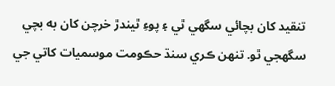تنقيد کان بچائي سگهي ٿي ۽ پوءِ ٿيندڙ خرچن کان به بچي سگهجي ٿو. تنهن ڪري سنڌ حڪومت موسميات کاتي جي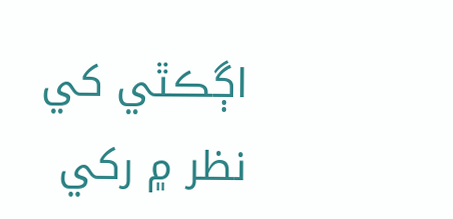اڳڪٿي کي نظر ۾ رکي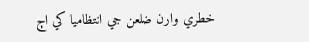خطري وارن ضلعن جي انتظاميا کي اڄ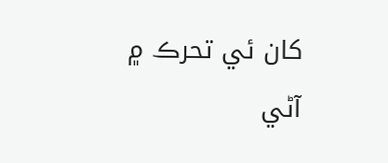کان ئي تحرڪ ۾ آڻي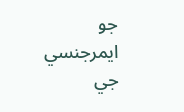جو ايمرجنسي جي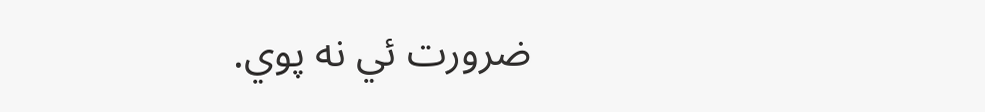ضرورت ئي نه پوي.